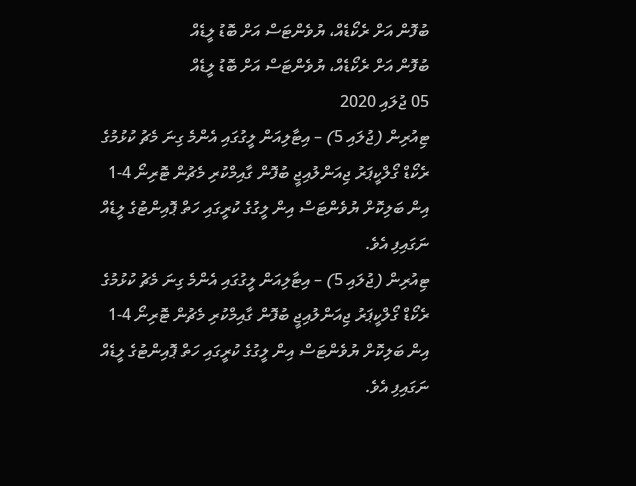ބުފޮން އަށް ރެކޯޑެއް، ޔުވެންޓަސް އަށް ބޮޑު ލީޑެއް
ބުފޮން އަށް ރެކޯޑެއް، ޔުވެންޓަސް އަށް ބޮޑު ލީޑެއް
05 ޖުލައި 2020
ޓިއުރިން (ޖުލައި 5) – އިޓާލިއަން ލީގުގައި އެންމެ ގިނަ މެޗު ކުޅުމުގެ ރެކޯޑް ގޯލްކީޕަރު ޖިއަންލުއިޖީ ބުފޮން ގާއިމްކުރި މެޗުން ޓޮރިނޯ 4-1 އިން ބަލިކޮށް ޔުވެންޓަސް އިން ލީގުގެ ކުރީގައި ހަތް ޕޮއިންޓުގެ ލީޑެއް ނަގައިފި އެވެ.
ޓިއުރިން (ޖުލައި 5) – އިޓާލިއަން ލީގުގައި އެންމެ ގިނަ މެޗު ކުޅުމުގެ ރެކޯޑް ގޯލްކީޕަރު ޖިއަންލުއިޖީ ބުފޮން ގާއިމްކުރި މެޗުން ޓޮރިނޯ 4-1 އިން ބަލިކޮށް ޔުވެންޓަސް އިން ލީގުގެ ކުރީގައި ހަތް ޕޮއިންޓުގެ ލީޑެއް ނަގައިފި އެވެ.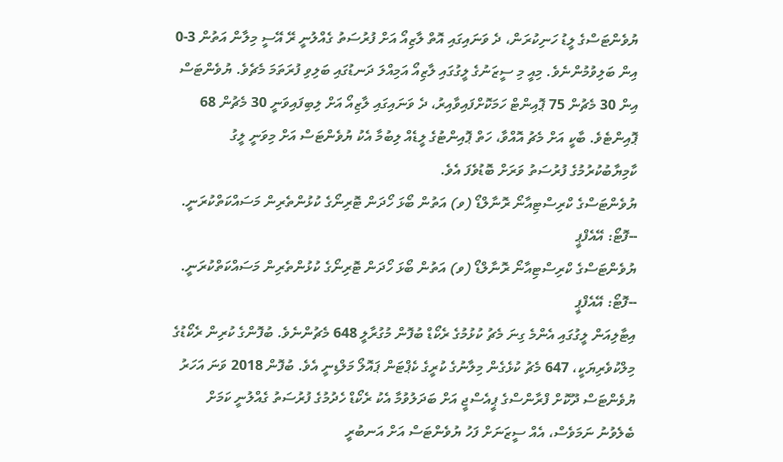ޔުވެންޓަސްގެ ލީޑު ހަނިކުރަން، ދެ ވަނައިގައި އޮތް ލާޒިއޯ އަށް ފުރުސަތު ގެއްލުނީ ރޭ އޭސީ މިލާން އަތުން 3-0 އިން ބަލިވުމުންނެވެ. މިއީ މި ސީޒަނުގެ ލީގުގައި ލާޒިއޯ އަމިއްލަ ދަނޑުގައި ބަލިވި ފުރަތަމަ މެޗެވެ. ޔުވެންޓަސް އިން 30 މެޗުން 75 ޕޮއިންޓް ހަމަކޮށްފައިވާއިރު، ދެ ވަނައިގައި ލާޒިއޯ އަށް ލިބިފައިވަނީ 30 މެޗުން 68 ޕޮއިންޓެވެ. ބާކީ އަށް މެޗު އޮއްވާ، ހަތް ޕޮއިންޓުގެ ލީޑެއް ލިބުމާ އެކު ޔުވެންޓަސް އަށް މިވަނީ ލީގު ކާމިޔާބުކުރުމުގެ ފުރުސަތު ވަރަށް ބޮޑުވެފަ އެވެ.
ޔުވެންޓަސްގެ ކްރިސްޓިއާނޯ ރޮނާލްޑޯ (ވ) އަތުން ބޯޅަ ހޯދަން ޓޮރިނޯގެ ކުޅުންތެރިން މަސައްކަތްކުރަނީ. --ފޮޓޯ: އޭއެފްޕީ
ޔުވެންޓަސްގެ ކްރިސްޓިއާނޯ ރޮނާލްޑޯ (ވ) އަތުން ބޯޅަ ހޯދަން ޓޮރިނޯގެ ކުޅުންތެރިން މަސައްކަތްކުރަނީ. --ފޮޓޯ: އޭއެފްޕީ
އިޓާލިއަން ލީގުގައި އެންމެ ގިނަ މެޗު ކުޅުމުގެ ރެކޯޑް ބުފޮން މުގުރާލީ 648 މެޗުންނެވެ. ބުފޮންގެ ކުރިން ރެކޯޑުގެ މިލްކުވެރިޔަކީ، 647 މެޗު ކުޅެގެން މިލާނުގެ ކުރީގެ ކެޕްޓަން ޕައޮލޯ މަލްޑިނީ އެވެ. ބުފޮން 2018 ވަނަ އަހަރު ޔުވެންޓަސް ދޫކޮށް ފްރާންސްގެ ޕީއެސްޖީ އަށް ބަދަލުވުމާ އެކު ރެކޯޑް ހެދުމުގެ ފުރުސަތު ގެއްލުނީ ކަމަށް ބެލެވުނު ނަމަވެސް، އެއް ސީޒަނަށް ފަހު ޔުވެންޓަސް އަށް އަނބުރީ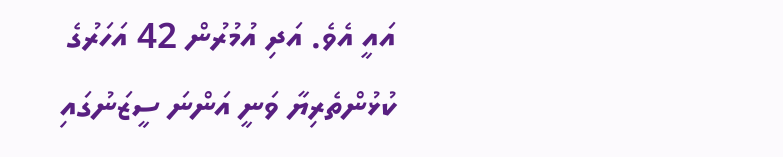އައީ އެވެ. އަދި އުމުރުން 42 އަހަރުގެ ކުޅުންތެރިޔާ ވަނީ އަންނަ ސީޒަނުގައި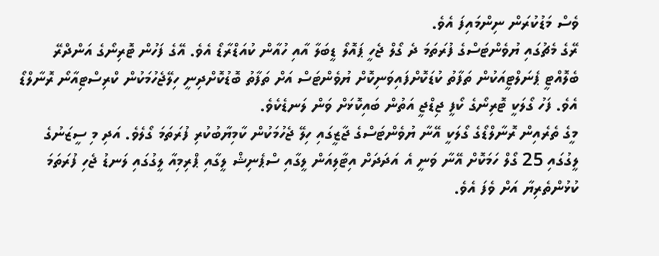ވެސް މަޑުކުރަން ނިންމައިފަ އެވެ.
ރޭގެ މެޗުގައި ޔުވެންޓަސްގެ ފުރަތަމަ ދެ ގޯލް ޖެހީ ޕައޮލޯ ޑީބަލާ އާއި ހުއާން ކުއަޑްރާޑޯ އެވެ. އޭގެ ފަހުން ޓޮރިނޯގެ އަންދްރޭ ބެލޮއްޓީ ޕެނަލްޓީއަކުން ތަފާތު ކުޑަކޮށްފައިވަނިކޮށް ޔުވެންޓަސް އަށް ތަފާތު ބޮޑުކޮށްދިނީ ހިލޭޖެހުމަކުން ކްރިސްޓިއާނޯ ރޮނާލްޑޯ އެވެ. ފަހު ގޯލަކީ ޓޮރިނޯގެ ކޯފީ ޖިޑްޖީ އަތުން ބައިކޮޅަށް ވަން ލަނޑެކެވެ.
މީގެ ތެރެއިން ރޮނާލްޑޯގެ ގޯލަކީ އޭނާ ޔުވެންޓަސްގެ ޖާޒީގައި ހިލޭ ޖެހުމަކުން ކާމިޔާބުކުރި ފުރަތަމަ ގޯލެވެ. އަދި މި ސީޒަނުގެ ލީގުގައި 25 ގޯލް ހަމަކޮށް އޭނާ ވަނީ އެ އަދަދަށް އިޓާލިއަން ލީގާއި ސްޕެނިޝް ލީގާއި ޕްރިމިއާ ލީގުގައި ލަނޑު ޖެހި ފުރަތަމަ ކުޅުންތެރިޔާ އަށް ވެފަ އެވެ.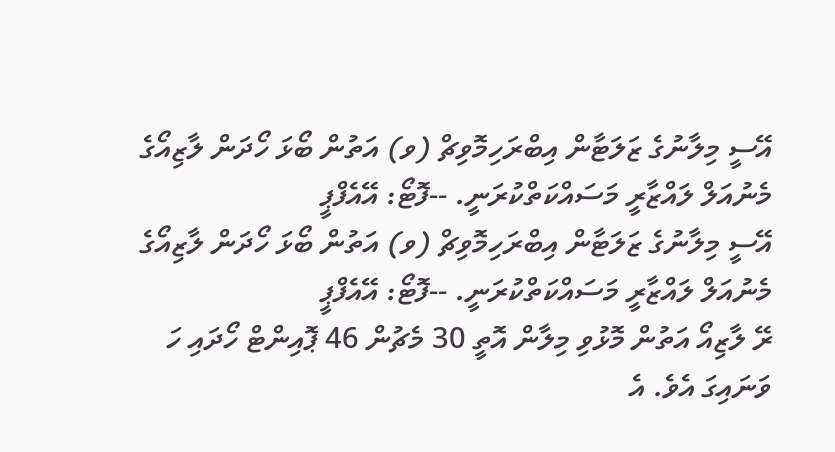އޭސީ މިލާނުގެ ޒަލަޓާން އިބްރަހިމޮވިޗް (ވ) އަތުން ބޯޅަ ހޯދަން ލާޒިއޯގެ މެނުއަލް ލައްޒާރީ މަސައްކަތްކުރަނީ. --ފޮޓޯ: އޭއެފްޕީ
އޭސީ މިލާނުގެ ޒަލަޓާން އިބްރަހިމޮވިޗް (ވ) އަތުން ބޯޅަ ހޯދަން ލާޒިއޯގެ މެނުއަލް ލައްޒާރީ މަސައްކަތްކުރަނީ. --ފޮޓޯ: އޭއެފްޕީ
ރޭ ލާޒިއޯ އަތުން މޮޅުވި މިލާން އޮތީ 30 މެޗުން 46 ޕޮއިންޓް ހޯދައި ހަ ވަނައިގަ އެވެ. އެ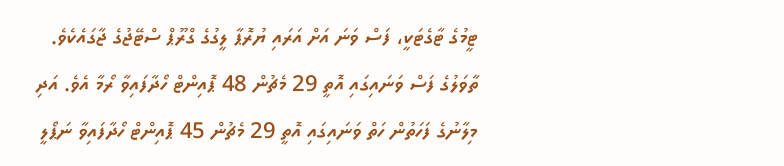ޓީމުގެ ޓާގެޓަކީ، ފަސް ވަނަ އަށް އަރައި ޔުރޮޕާ ލީގުގެ ގްރޫޕް ސްޓޭޖުގެ ޖާގައެކެވެ. ތާވަލުގެ ފަސް ވަނައިގައި އޮތީ 29 މެޗުން 48 ޕޮއިންޓް ހޯދާފައިވާ ރޯމާ އެވެ. އަދި މިލާނުގެ ފަހަތުން ހަތް ވަނައިގައި އޮތީ 29 މެޗުން 45 ޕޮއިންޓް ހޯދާފައިވާ ނަޕޯލީ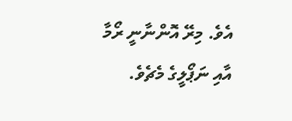އެވެ. މިރޭ އޮންނާނީ ރޯމާ އާއި ނަޕޯލީގެ މެޗެވެ.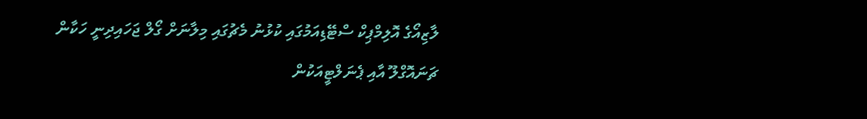ލާޒިއޯގެ އޮލިމްޕިކް ސްޓޭޑިއަމުގައި ކުޅުނު މެޗުގައި މިލާނަށް ގޯލް ޖަހައިދިނީ ހަކާން ޗަނައޮގްލޫ އާއި ޕެނަލްޓީއަކުން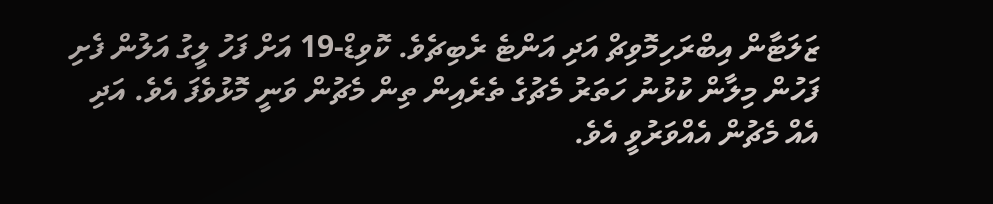ޒަލަޓާން އިބްރަހިމޮވިޗް އަދި އަންޓެ ރެބިޗެވެ. ކޮވިޑް-19 އަށް ފަހު ލީގު އަލުން ފެށި ފަހުން މިލާން ކުޅުނު ހަތަރު މެޗުގެ ތެރެއިން ތިން މެޗުން ވަނީ މޮޅުވެފަ އެވެ. އަދި އެއް މެޗުން އެއްވަރުވީ އެވެ.